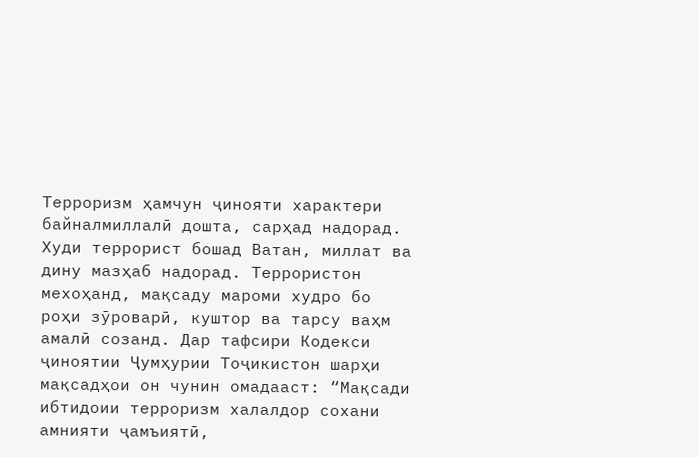Терроризм ҳамчун ҷинояти характери байналмиллалӣ дошта, сарҳад надорад. Худи террорист бошад Ватан, миллат ва дину мазҳаб надорад. Террористон мехоҳанд, мақсаду мароми худро бо роҳи зӯроварӣ, куштор ва тарсу ваҳм амалӣ созанд. Дар тафсири Кодекси ҷиноятии Ҷумҳурии Тоҷикистон шарҳи мақсадҳои он чунин омадааст: “Мақсади ибтидоии терроризм халалдор сохани амнияти ҷамъиятӣ,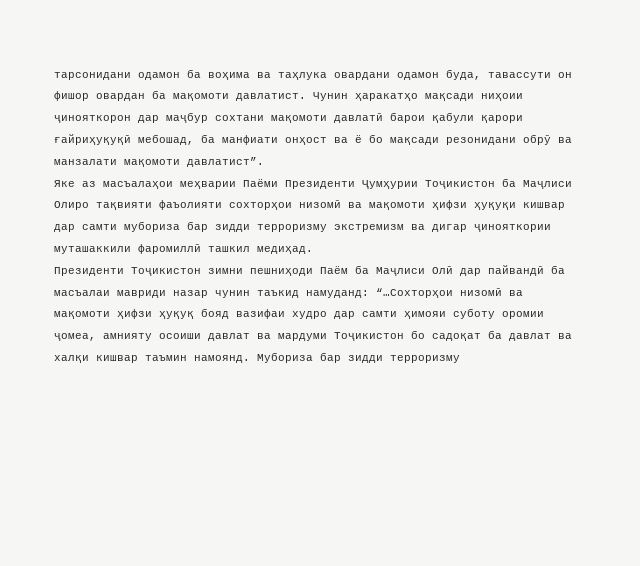тарсонидани одамон ба воҳима ва таҳлука овардани одамон буда, тавассути он фишор овардан ба мақомоти давлатист. Чунин ҳаракатҳо мақсади ниҳоии ҷинояткорон дар маҷбур сохтани мақомоти давлатӣ барои қабули қарори ғайриҳуқуқӣ мебошад, ба манфиати онҳост ва ё бо мақсади резонидани обрӯ ва манзалати мақомоти давлатист”.
Яке аз масъалаҳои меҳварии Паёми Президенти Ҷумҳурии Тоҷикистон ба Маҷлиси Олиро тақвияти фаъолияти сохторҳои низомӣ ва мақомоти ҳифзи ҳуқуқи кишвар дар самти мубориза бар зидди терроризму экстремизм ва дигар ҷинояткории муташаккили фаромиллӣ ташкил медиҳад.
Президенти Тоҷикистон зимни пешниҳоди Паём ба Маҷлиси Олӣ дар пайвандӣ ба масъалаи мавриди назар чунин таъкид намуданд: “…Сохторҳои низомӣ ва мақомоти ҳифзи ҳуқуқ бояд вазифаи худро дар самти ҳимояи суботу оромии ҷомеа, амнияту осоиши давлат ва мардуми Тоҷикистон бо садоқат ба давлат ва халқи кишвар таъмин намоянд. Мубориза бар зидди терроризму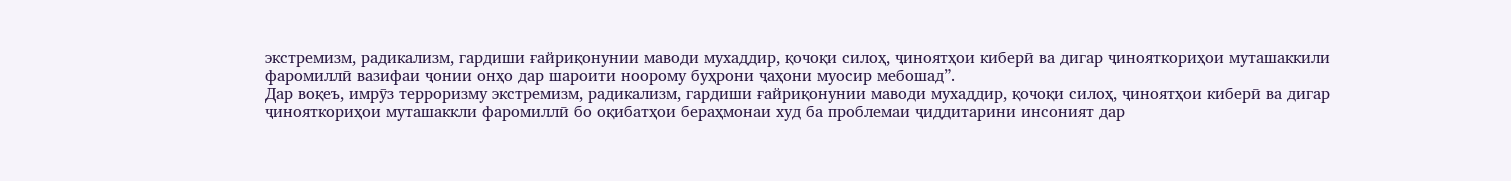экстремизм, радикализм, гардиши ғайриқонунии маводи мухаддир, қочоқи силоҳ, ҷиноятҳои киберӣ ва дигар ҷинояткориҳои муташаккили фаромиллӣ вазифаи ҷонии онҳо дар шароити ноорому буҳрони ҷаҳони муосир мебошад”.
Дар воқеъ, имрӯз терроризму экстремизм, радикализм, гардиши ғайриқонунии маводи мухаддир, қочоқи силоҳ, ҷиноятҳои киберӣ ва дигар ҷинояткориҳои муташаккли фаромиллӣ бо оқибатҳои бераҳмонаи худ ба проблемаи ҷиддитарини инсоният дар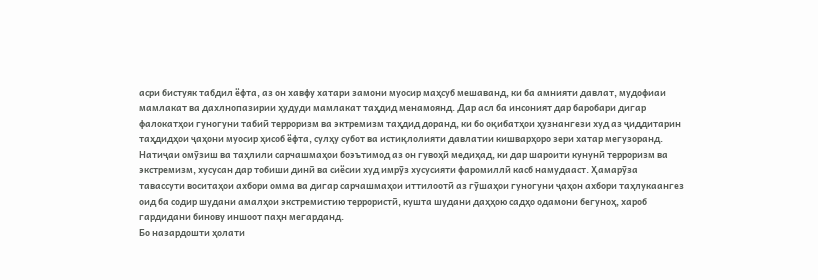асри бистуяк табдил ёфта, аз он хавфу хатари замони муосир маҳсуб мешаванд, ки ба амнияти давлат, мудофиаи мамлакат ва дахлнопазирии ҳудуди мамлакат таҳдид менамоянд. Дар асл ба инсоният дар баробари дигар фалокатҳои гуногуни табиӣ терроризм ва эктремизм таҳдид доранд, ки бо оқибатҳои ҳузнангези худ аз ҷиддитарин таҳдидҳои ҷаҳони муосир ҳисоб ёфта, сулҳу субот ва истиқлолияти давлатии кишварҳоро зери хатар мегузоранд. Натиҷаи омӯзиш ва таҳлили сарчашмаҳои боэътимод аз он гувоҳӣ медиҳад, ки дар шароити кунунӣ терроризм ва экстремизм, хусусан дар тобиши динӣ ва сиёсии худ имрӯз хусусияти фаромиллӣ касб намудааст. Ҳамарӯза тавассути воситаҳои ахбори омма ва дигар сарчашмаҳои иттилоотӣ аз гӯшаҳои гуногуни ҷаҳон ахбори таҳлукаангез оид ба содир шудани амалҳои экстремистию террористӣ, кушта шудани даҳҳою садҳо одамони бегуноҳ, хароб гардидани бинову иншоот паҳн мегарданд.
Бо назардошти ҳолати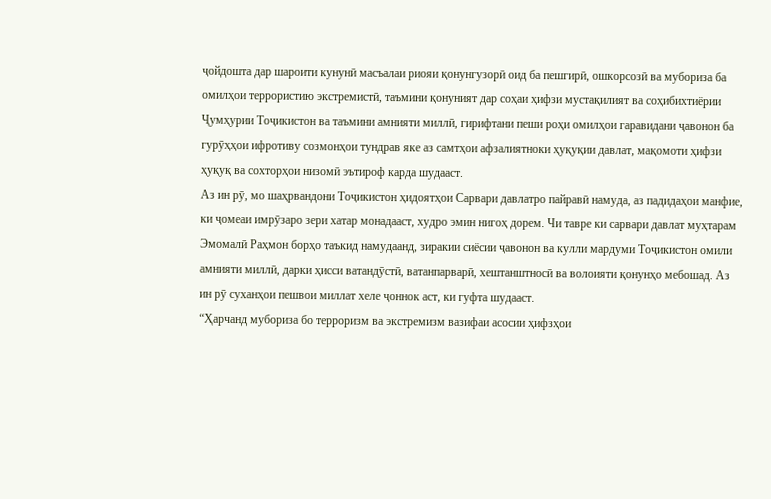ҷойдошта дар шароити кунунӣ масъалаи риояи қонунгузорӣ оид ба пешгирӣ, ошкорсозӣ ва мубориза ба омилҳои террористию экстремистӣ, таъмини қонуният дар соҳаи ҳифзи мустақилият ва соҳибихтиёрии Ҷумҳурии Тоҷикистон ва таъмини амнияти миллӣ, гирифтани пеши роҳи омилҳои гаравидани ҷавонон ба гурӯҳҳои ифротиву созмонҳои тундрав яке аз самтҳои афзалиятноки ҳуқуқии давлат, мақомоти ҳифзи ҳуқуқ ва сохторҳои низомӣ эътироф карда шудааст.
Аз ин рӯ, мо шаҳрвандони Тоҷикистон ҳидоятҳои Сарвари давлатро пайравӣ намуда, аз падидаҳои манфие, ки ҷомеаи имрӯзаро зери хатар монадааст, худро эмин нигоҳ дорем. Чи тавре ки сарвари давлат муҳтарам Эмомалӣ Раҳмон борҳо таъкид намудаанд, зиракии сиёсии ҷавонон ва кулли мардуми Тоҷикистон омили амнияти миллӣ, дарки ҳисси ватандӯстӣ, ватанпарварӣ, хештанштносӣ ва волоияти қонунҳо мебошад. Аз ин рӯ суханҳои пешвои миллат хеле ҷоннок аст, ки гуфта шудааст.
“Ҳарчанд мубориза бо терроризм ва экстремизм вазифаи асосии ҳифзҳои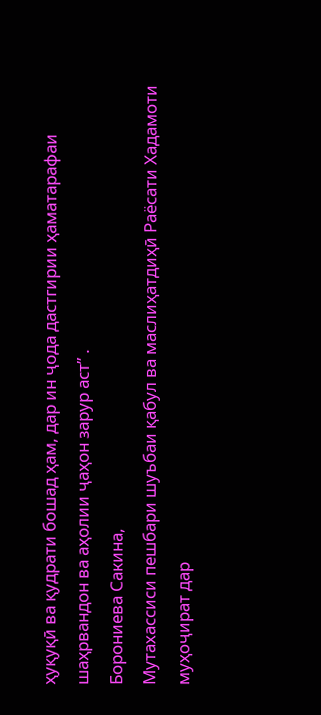ҳуқуқӣ ва қудрати бошад ҳам, дар ин ҷода дастгирии ҳаматарафаи шаҳрвандон ва аҳолии ҷаҳон зарур аст” .
Борониева Сакина,
Мутахассиси пешбари шуъбаи қабул ва маслиҳатдиҳӣ Раёсати Хадамоти муҳоҷират дар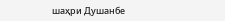шаҳри Душанбе